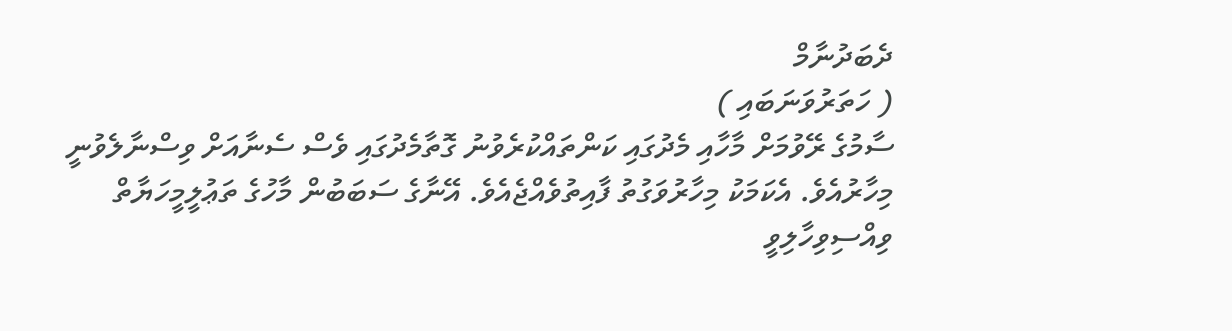ދެބަދުނާމް
( ހަތަރުވަނަބައި )
ސާމުގެ ރޭވުމަށް މާހާއި މެދުގައި ކަންތައްކުރެވުނު ގޮތާމެދުގައި ވެސް ސެނާއަށް ވިސްނާލެވުނީ މިހާރުއެވެ. އެކަމަކު މިހާރުވަގުތު ފާއިތުވެއްޖެއެވެ. އޭނާގެ ސަބަބުން މާހުގެ ތަޢުލީމީހަޔާތް ވިއްސިވިހާލިވީ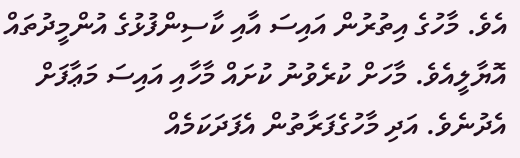އެވެ. މާހުގެ އިތުރުން އައިސަ އާއި ކާސިންފުޅުގެ އުންމީދުތައް އޮޔާލީއެވެ. މާހަށް ކުރެވުނު ކުށައް މާހާއި އައިސަ މަޢާފަށް އެދުނެވެ. އަދި މާހުގެފަރާތުން އެފަދަކަމެއް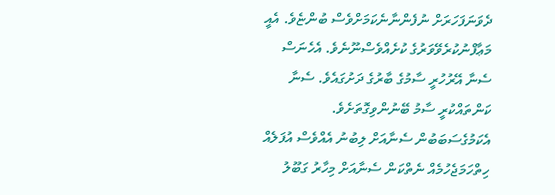ދެވަނަފަހަރަށް ނުފެންނާނެކަމަށްވެސް ބުންޏެވެ. އެއީ މަޢާފްނުކުރެވޭވަރުގެ ކުށެއްވެސްނޫނެވެ. އެހެނަސް ސެނާ އޭރުހުރީ ސާމުގެ ބާރުގެ ދަށުގައެވެ. ސެނާ ކަންތައްކުރީ ސާމު ބޭނުންވިގޮތަށެވެ. އެކަމުގެސަބަބުން ސެނާއަށް ލިބުނު އެއްވެސް އުފަލެއް ހިތްހަމަޖެހުމެއް ނެތްކަން ސެނާއަށް މިހާރު ގަބޫލު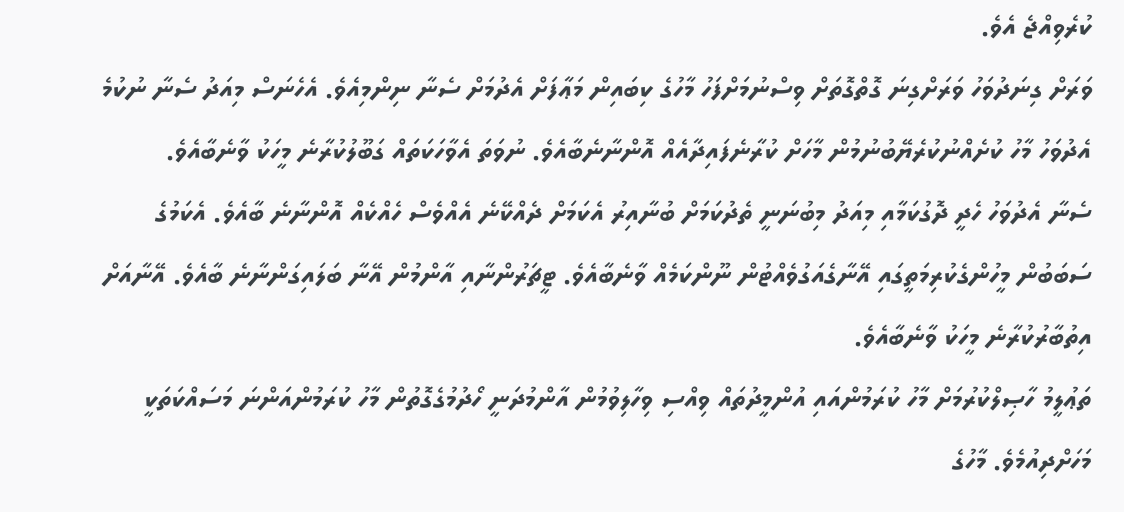ކުރެވިއްޖެ އެވެ.
ވަރަށް ގިނަދުވަހު ވަރަށްގިނަ ގޮތްގޮތަށް ވިސްނުމަށްފަހު މާހުގެ ކިބައިން މަޢާފަށް އެދުމަށް ސެނާ ނިންމިއެވެ. އެހެނަސް މިއަދު ސެނާ ނުކުމެ އެދުވަހު މާހު ކުށެއްނުކުރެޔޭބުނުމުން މާހަށް ކުރާނެފައިދާއެއް އޮންނާނެބާއެވެ. ނުވަތަ އެވާހަކަތައް ގަބޫލުކުރާނެ މީހަކު ވާނެބާއެވެ.
ސެނާ އެދުވަހު ހެދީ ދޮގުކަމާއި މިއަދު މިބުނަނީ ތެދުކަމަށް ބުނާއިރު އެކަމަށް ދެއްކޭނެ އެއްވެސް ހެއްކެއް އޮންނާނެ ބާއެވެ. އެކަމުގެ ސަބަބުން މީހުންގެކުރިމަތީގައި އޭނާގެއަގުވެއްޓުން ނޫންކަމެއް ވާނެބާއެވެ. ޓީޗަރުންނާއި އާންމުން އޭނާ ބަލައިގަންނާނެ ބާއެވެ. އޭނާއަށް އިތުބާރުކުރާނެ މީހަކު ވާނެބާއެވެ.
ތަޢުލީމު ހާޞިލްކުރުމަށް މާހު ކުރަމުންއައި އުންމީދުތައް ވިއްސި ވިހާލިވުމުން އާންމުދަނީ ހޯދުމުގެގޮތުން މާހު ކުރަމުންއަންނަ މަސައްކަތަކީ މަހަށްދިއުމެވެ. މާހުގެ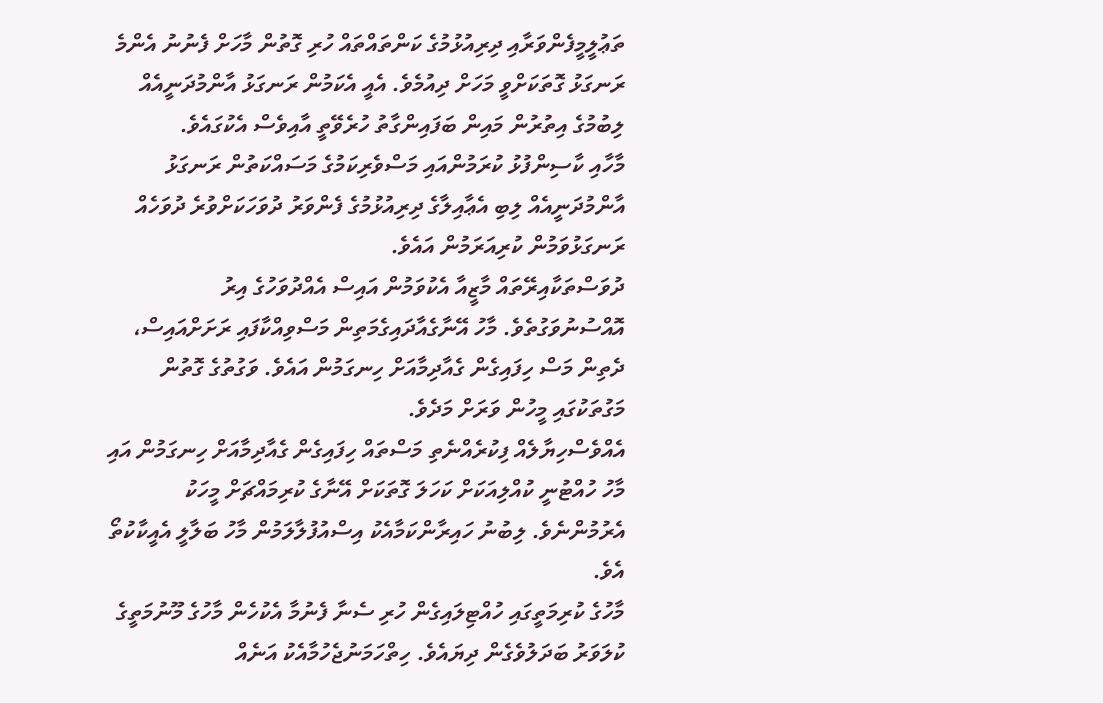ތަޢުލީމީފެންވަރާއި ދިރިއުޅުމުގެ ކަންތައްތައް ހުރި ގޮތުން މާހަށް ފެނުނު އެންމެ ރަނގަޅު ގޮތަކަށްވީ މަހަށް ދިއުމެވެ. އެއީ އެކަމުން ރަނގަޅު އާންމުދަނީއެއް ލިބުމުގެ އިތުރުން މައިން ބަފައިންގާތު ހުރެވޭތީ އާއިވެސް އެކުގައެވެ.
މާހާއި ކާސިންފުޅު ކުރަމުންއައި މަސްވެރިކަމުގެ މަސައްކަތުން ރަނގަޅު އާންމުދަނީއެއް ލިބި އެޢާއިލާގެ ދިރިއުޅުމުގެ ފެންވަރު ދުވަހަކަށްވުރެ ދުވަހެއް ރަނގަޅުވަމުން ކުރިއަރަމުން އައެވެ.
ދުވަސްތަކާއިރޭތައް މާޒީއާ އެކުވަމުން އައިސް އެއްދުވަހުގެ އިރު އޮއްސުނުވަގުތެވެ. މާހު އޭނާގެއާދައިގެމަތިން މަސްވިއްކާފައި ރަށަށްއައިސް، ދެތިން މަސް ހިފައިގެން ގެއާދިމާއަށް ހިނގަމުން އައެވެ. ވަގުތުގެ ގޮތުން މަގުތަކުގައި މީހުން ވަރަށް މަދެވެ.
އެއްވެސްހިޔާލެއް ފިކުރެއްނެތި މަސްތައް ހިފައިގެން ގެއާދިމާއަށް ހިނގަމުން އައި މާހު ހުއްޓުނީ ކުއްލިއަކަށް ކަހަލަ ގޮތަކަށް އޭނާގެ ކުރިމައްޗަށް މީހަކު އެރުމުންނެވެ. ލިބުނު ހައިރާންކަމާއެކު އިސްއުފުލާލަމުން މާހު ބަލާލީ އެއީކާކުތޯ އެވެ.
މާހުގެ ކުރިމަތީގައި ހުއްޓިލައިގެން ހުރި ސެނާ ފެނުމާ އެކުހެން މާހުގެ މޫނުމަތީގެ ކުލަވަރު ބަދަލުވެގެން ދިޔައެވެ. ހިތްހަމަނުޖެހުމާއެކު އަނެއް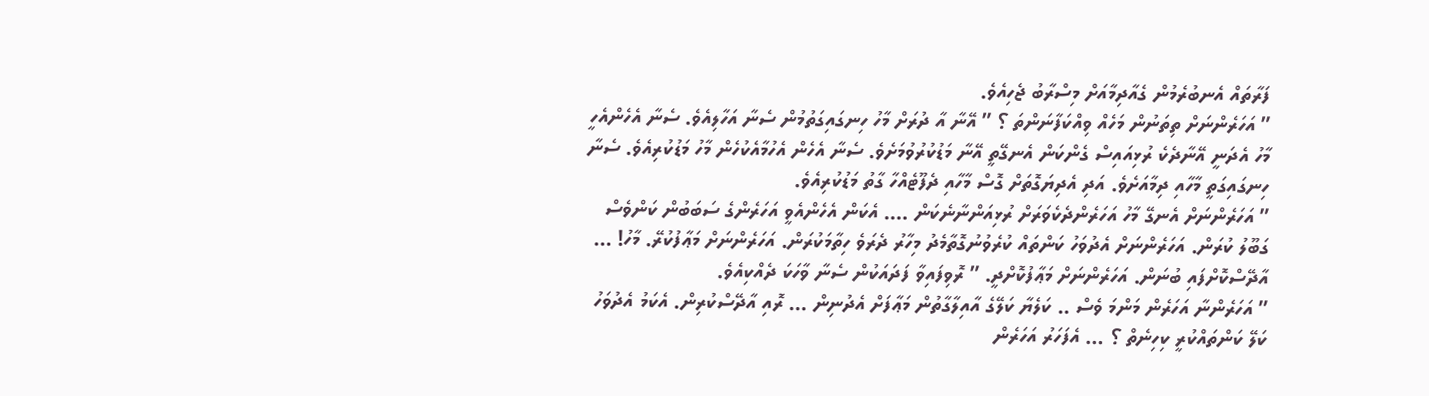ފަރާތައް އެނބުރެމުން ގެއާދިމާއަށް މިސްރާބު ޖެހިއެވެ.
” އަހަރެންނަށް ތިތަނުން މަހެއް ވިއްކަފާނަންތަ ؟ ” އޭނާ އާ ދުރަށް މާހު ހިނގައިގަތުމުން ސެނާ އަހާލިއެވެ. ސެނާ އެހެންއެހީ މާހު އެދަނީ އޭނާދެކެ ރުޅިއައިސް ގެންކަން އެނގޭތީ އޭނާ މަޑުކުރުވުމަށެވެ. ސެނާ އެހެން އެހުމާއެކުހެން މާހު މަޑުކުރިއެވެ. ސެނާ ހިނގައިގަތީ މާހާއި ދިމާއަށެވެ. އަދި އެދިޔަގޮތަށް ގޮސް މާހާއި ދެފޫޓެއްހާ ގާތު މަޑުކުރިއެވެ.
” އަހަރެންނަށް އެނގޭ މާހު އަހަރެންދެކެވަރަށް ރުޅިއަންނާނެކަން …. އެކަން އެހެންއެވީ އަހަރެންގެ ސަބަބުން ކަންވެސް ގަބޫލު ކުރަން. އަހަރެންނަށް އެދުވަހު ކަންތައް ކުރެވުނުގޮތާމެދު މިހާރު ދެރަވެ ހިތާމަކުރަން. އަހަރެންނަށް މަޢާފުކުރޭ. މާހު! … އާދޭސްކޮށްފައި ބުނަން. އަހަރެންނަށް މަޢާފުކޮށްދީ. ” ރޮވިފައިވާ ފަދައަކުން ސެނާ ވާހަކަ ދެއްކިއެވެ.
” އަހަރެންނާ އަހަރެން މަންމަ ވެސް .. ކަލެޔާ ކަލޭގެ އާއިލާގާތުން މަޢާފަށް އެދުނިން … ރޮއި އާދޭސްކުރިން. އެކަމު އެދުވަހު ކަލޭ ކަންތައްކުރީ ކިހިނެތް ؟ … އެފަހަރު އަހަރެން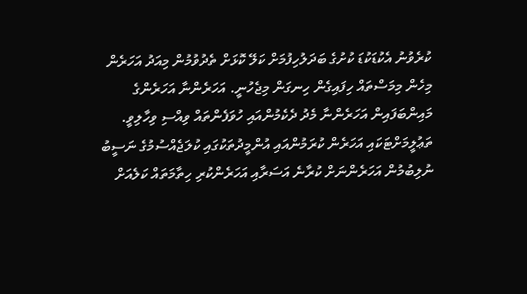ކުރެވުނު އެކުޑަކުޑަ ކުށުގެ ބަދަލުހިފުމަށް ކަލޭ ކޮޅަށް ތެދުވުމުން މިއަދު އަހަރެން މިހެން މިމަސްތައް ހިފައިގެން ހިނގަން މިޖެހުނީ. އަހަރެންނާ އަހަރެންގެ މައިންބަފައިން އަހަރެންނާ މެދު ދެކެމުންއައި ހުވަފެންތައް ވިއްސި ވިހާލިވީ. ތަޢުލީމަށްޓަކައި އަހަރެން ކުރަމުންއައި އުންމީދުތަކުގައި ކުލަޖެއްސުމުގެ ނަސީބު ނުލިބުމުން އަހަރެންނަށް ކުރާނެ އަސަރާއި އަހަރެންކުރި ހިތާމަތައް ކަލެއަށް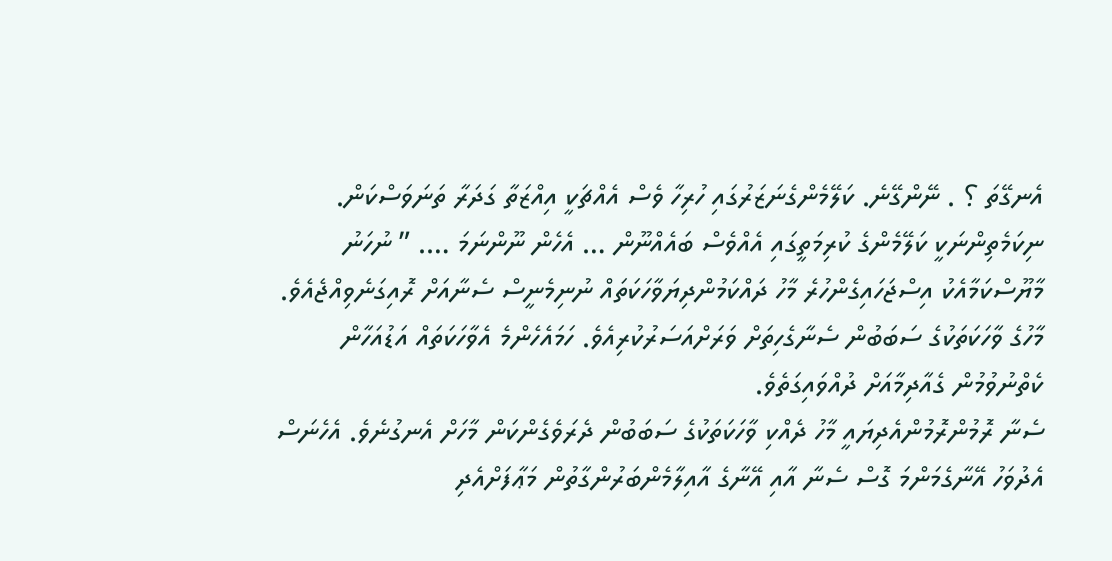އެނގޭތަ ؟ . ނޭންގޭނެ. ކަލޭމެންގެނަޒަރުގައި ހުރިހާ ވެސް އެއްޗަކީ އިއްޒަތާ ގަދަރާ ތަނަވަސްކަން. ނިކަމެތިންނަކީ ކަލޭމެންގެ ކުރިމަތީގައި އެއްވެސް ބައެއްނޫން … އެހެން ނޫންނަމަ …. ” ނުހަނު މާޔޫސްކަމާއެކު އިސްޖަހައިގެންހުރެ މާހު ދައްކަމުންދިޔަވާހަކަތައް ނުނިމެނީސް ސެނާއަށް ރޮއިގަނެވިއްޖެއެވެ. މާހުގެ ވާހަކަތަކުގެ ސަބަބުން ސެނާގެހިތަށް ވަރަށްއަސަރުކުރިއެވެ. ހަމައެހެންމެ އެވާހަކަތައް އަޑުއަހާން ކެތްނުވުމުން ގެއާދިމާއަށް ދުއްވައިގަތެވެ.
ސެނާ ރޮމުންރޮމުންއެދިޔައީ މާހު ދެއްކި ވާހަކަތަކުގެ ސަބަބުން ދެރަވެގެންކަން މާހަށް އެނގުނެވެ. އެހެނަސް އެދުވަހު އޭނާގެމަންމަ ގޮސް ސެނާ އާއި އޭނާގެ އާއިލާމެންބަރުންގާތުން މަޢާފަށްއެދި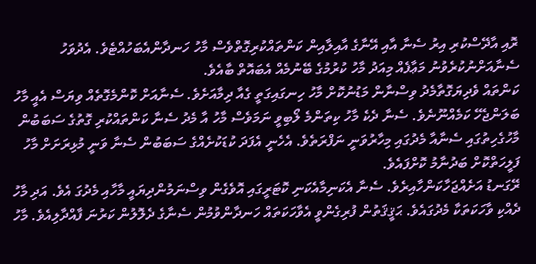ރޮއި އާދޭސްކުރި އިރު ސެނާ އާއި އޭނާގެ އާއިލާއިން ކަންތައްކުރިގޮތްވެސް މާހު ހަނދާންއެބަހުއްޓެވެ. އެދުވަހު ސެނާއަށްނުކުރެވުނު މަޢާފެއް މިއަދު މާހު ކުރުމުގެ ބޭނުމެއް އެބައޮތް ބާއެވެ.
ކަންތައް ވެދިޔަގޮތާމެދު ވިސްނާން މަޑުނުކޮށް މާހު ހިނގައިގަތީ ގެއާ ދިމާއަށެވެ. ސެނާއަށް ކޮންމެގޮތެއް ވިޔަސް އެއީ މާހު ބަލަންޖެހޭ ކަމެއްނޫނެވެ. ސެނާ ދެކެ މާހު ކިތަންމެ ލޯބިވީ ނަމަވެސް މާހު އާ މެދު ސެނާ ކަންތައްކުރި ގޮތުގެ ސަބަބުން މާހުގެހިތުގައި ސެނާއާ މެދުގައި މިހާރުވަނީ ނަފްރަތެވެ. އެހެނީ އެފަދަ ކުޑަކުށެއްގެ ސަބަބުން ސެނާ ވަނީ މުޅިރަށަށް މާހު ފަލީހަތްކޮށް ބަދުނާމު ކޮށްފައެވެ.
ރޭގަނޑު އަށެއްޖަހާކަންހާއިރެވެ. ސެނާ އެކަނިމާއެކަނި ކޮޓަރީގައި އޮވެގެން ވިސްނަމުންދިޔައީ މާހާއި މެދުގަ އެވެ. އަދި މާހު ދެއްކި ވާހަކަތަކާ މެދުގައެވެ. ޙަޤީޤަތުން ފުރިގެންވީ އެވާހަކަތައް ހަނދާންވުމުން ސެނާގެ ދެލޮލުން ކަރުނަ ފާއްދާލިއެވެ. މާހު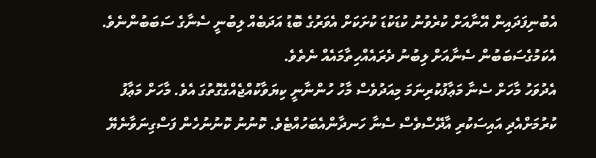އެބުނިފަދައިން އޭނާއަށް ކުރެވުނު ކުޑަކުޑަ ކުށަކަށް އެވަރުގެ ބޮޑު އަދަބެއް ލިބުނީ ސެނާގެ ސަބަބުންނެވެ. އެކަމުގެސަބަބުން ސެނާއަށް ލިބުނު ދެރައެއްހިތާމައެއް ނެތެވެ.
އެދުވަހު މާހަށް ސެނާ މަޢާފުކުރިނަމަ މިއަދުވެސް މާހު ހުންނާނީ ކިޔަވާކުއްޖެއްގެގޮތުގަ އެވެ. މާހަށް މަޢާފު ކުރުމަށްއެދި އައިސަކުރި އާދޭސްވެސް ސެނާ ހަނދާންއެބަހުއްޓެވެ. ކޮނުނު ކޮނުނުހެން ފަސްގިނަވާނެޔޭ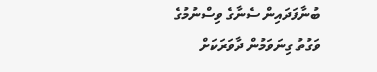ބުނާފަދައިން ސެނާގެ ވިސްނުމުގެ ވަގުތު ގިނަވަމުން ދާވަރަކަށް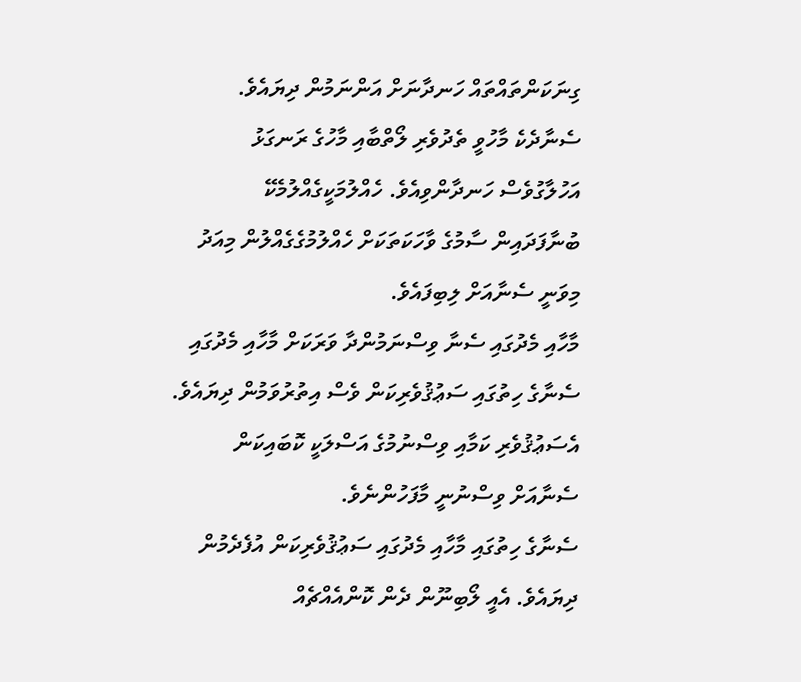ގިނަކަންތައްތައް ހަނދާނަށް އަންނަމުން ދިޔައެވެ. ސެނާދެކެ މާހުވީ ތެދުވެރި ލޯތްބާއި މާހުގެ ރަނގަޅު އަހުލާގުވެސް ހަނދާންވިއެވެ. ހެއްލުމަކީގެއްލުމެކޭ ބުނާފަދައިން ސާމުގެ ވާހަކަތަކަށް ހެއްލުމުގެގެއްލުން މިއަދު މިވަނީ ސެނާއަށް ލިބިފައެވެ.
މާހާއި މެދުގައި ސެނާ ވިސްނަމުންދާ ވަރަކަށް މާހާއި މެދުގައި ސެނާގެ ހިތުގައި ސަޢުޤުވެރިކަން ވެސް އިތުރުވަމުން ދިޔައެވެ. އެސަޢުޤުވެރި ކަމާއި ވިސްނުމުގެ އަސްލަކީ ކޮބައިކަން ސެނާއަށް ވިސްނުނީ މާފަހުންނެވެ.
ސެނާގެ ހިތުގައި މާހާއި މެދުގައި ސަޢުޤުވެރިކަން އުފެދެމުން ދިޔައެވެ. އެއީ ލޯބިނޫން ދެން ކޮންއެއްޗެއް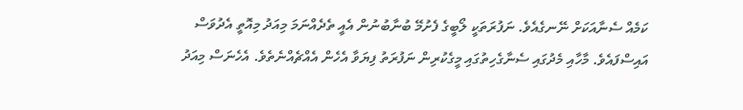ކަމެއް ސެނާއަކަށް ނޭނގެއެވެ. ނަފުރަތަކީ ލޯބީގެ ފެށުމޭ ބުނާބުނުން އެއީ ތެދެއްނަމަ މިއަދު މިއޮތީ އެދުވަސް އައިސްފައެވެ. މާހާއި މެދުގައި ސެނާގެހިތުގައި މީގެކުރިން ނަފުރަތު ފިޔަވާ އެހެން އެއްޗެއްނެތެވެ. އެހެނަސް މިއަދު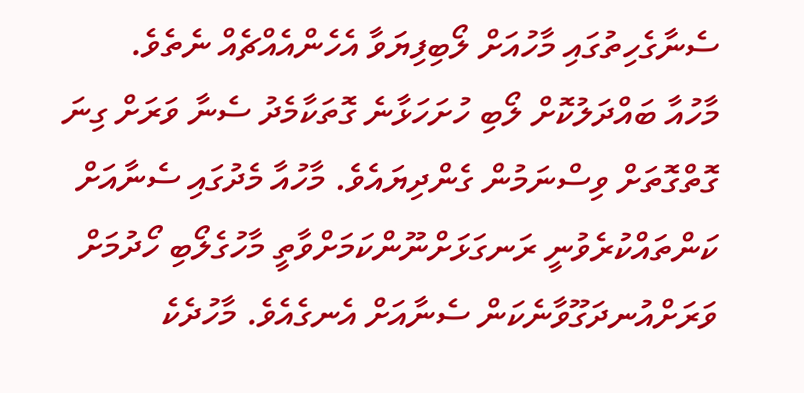ސެނާގެހިތުގައި މާހުއަށް ލޯބިފިޔަވާ އެހެންއެއްޗެއް ނެތެވެ.
މާހުއާ ބައްދަލުކޮށް ލޯބި ހުށަހަޅާނެ ގޮތަކާމެދު ސެނާ ވަރަށް ގިނަ ގޮތްގޮތަށް ވިސްނަމުން ގެންދިޔައެވެ. މާހުއާ މެދުގައި ސެނާއަށް ކަންތައްކުރެވުނީ ރަނގަޅަށްނޫންކަމަށްވާތީ މާހުގެލޯބި ހޯދުމަށް ވަރަށްއުނދަގޫވާނެކަން ސެނާއަށް އެނގެއެވެ. މާހުދެކެ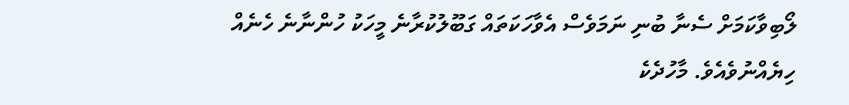ލޯބިވާކަމަށް ސެނާ ބުނި ނަމަވެސް އެވާހަކަތައް ގަބޫލުކުރާނެ މީހަކު ހުންނާނެ ހެނެއް ހިޔެއްނުވެއެވެ. މާހުދެކެ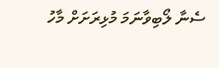ސެނާ ލޯބިވާނަމަ މުޅިރަށަށް މާހު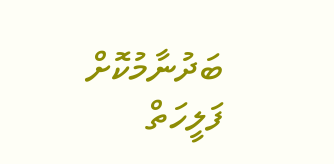ބަދުނާމުކޮށް ފަލީހަތް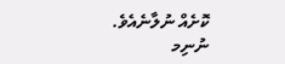ކޮށެއް ނުލާނެއެވެ.
ނުނިމ